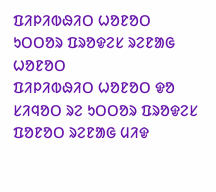ᱯᱤᱞᱤᱵᱷᱤᱛ ᱦᱚᱱᱚᱛ
ᱩᱛᱛᱚᱨ ᱯᱨᱚᱫᱮᱥ ᱨᱮᱱᱟᱜ ᱦᱚᱱᱚᱛ
ᱯᱤᱞᱤᱵᱷᱤᱛ ᱦᱚᱱᱚᱛ ᱫᱚ ᱥᱤᱧᱚᱛ ᱨᱮ ᱩᱛᱛᱚᱨ ᱯᱨᱚᱫᱮᱥ ᱯᱚᱱᱚᱛ ᱨᱮᱱᱟᱜ ᱢᱤᱫ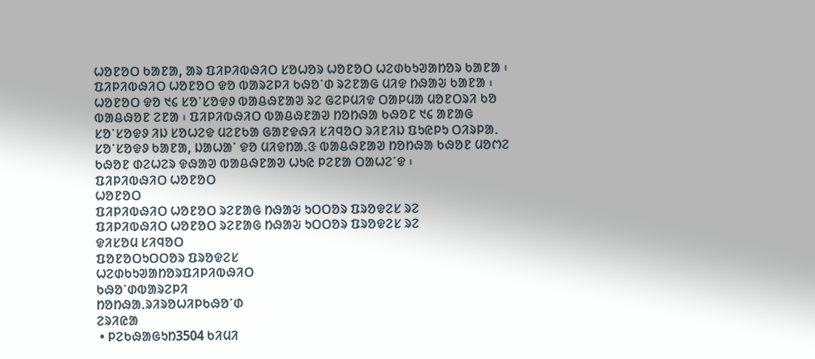ᱦᱚᱱᱚᱛ ᱠᱟᱱᱟ, ᱟᱨ ᱯᱤᱞᱤᱵᱷᱤᱛ ᱥᱚᱦᱚᱨ ᱦᱚᱱᱚᱛ ᱦᱮᱰᱠᱩᱣᱟᱴᱚᱨ ᱠᱟᱱᱟ ᱾ ᱯᱤᱞᱤᱵᱷᱤᱛ ᱦᱚᱱᱚᱛ ᱫᱚ ᱵᱟᱨᱮᱞᱤ ᱠᱷᱚᱸᱰ ᱨᱮᱱᱟᱜ ᱢᱤᱫ ᱴᱷᱟᱶ ᱠᱟᱱᱟ ᱾ ᱦᱚᱱᱚᱛ ᱫᱚ ᱑᱔ ᱥᱚᱸᱥᱚᱫᱽ ᱵᱟᱪᱷᱱᱟᱣ ᱨᱮ ᱜᱮᱞᱢᱤᱫ ᱛᱟᱞᱢᱟ ᱢᱚᱱᱛᱨᱤ ᱠᱚ ᱵᱟᱪᱷᱚᱱ ᱮᱱᱟ ᱾ ᱯᱤᱞᱤᱵᱷᱤᱛ ᱵᱟᱪᱷᱱᱟᱣ ᱴᱚᱴᱷᱟ ᱠᱷᱚᱱ ᱑᱔ ᱟᱱᱟᱜ ᱥᱚᱸᱥᱚᱫᱽ ᱤᱡ ᱥᱚᱦᱮᱫ ᱢᱮᱱᱠᱟ ᱜᱟᱱᱫᱷᱤ ᱥᱤᱧᱚᱛ ᱨᱤᱱᱤᱡ ᱯᱩᱭᱞᱩ ᱛᱤᱨᱞᱟᱹ ᱥᱚᱸᱥᱚᱫᱽ ᱠᱟᱱᱟ, ᱡᱟᱦᱟᱸ ᱫᱚ ᱢᱤᱫᱴᱟᱹᱝ ᱵᱟᱪᱷᱱᱟᱣ ᱴᱚᱴᱷᱟ ᱠᱷᱚᱱ ᱢᱚᱬᱮ ᱠᱷᱚᱱ ᱰᱮᱦᱮᱨ ᱫᱷᱟᱣ ᱵᱟᱪᱷᱱᱟᱣ ᱦᱩᱭ ᱞᱮᱱᱟ ᱛᱟᱦᱮᱸᱫ ᱾
ᱯᱤᱞᱤᱵᱷᱤᱛ ᱦᱚᱱᱚᱛ
ᱦᱚᱱᱚᱛ
ᱯᱤᱞᱤᱵᱷᱤᱛ ᱦᱚᱱᱚᱛ ᱨᱮᱱᱟᱜ ᱴᱷᱟᱶ ᱩᱛᱛᱚᱨ ᱯᱨᱚᱫᱮᱥ ᱨᱮ
ᱯᱤᱞᱤᱵᱷᱤᱛ ᱦᱚᱱᱚᱛ ᱨᱮᱱᱟᱜ ᱴᱷᱟᱶ ᱩᱛᱛᱚᱨ ᱯᱨᱚᱫᱮᱥ ᱨᱮ
ᱫᱤᱥᱚᱢ ᱥᱤᱧᱚᱛ
ᱯᱚᱱᱚᱛᱩᱛᱛᱚᱨ ᱯᱨᱚᱫᱮᱥ
ᱦᱮᱰᱠᱩᱣᱟᱴᱚᱨᱯᱤᱞᱤᱵᱷᱤᱛ
ᱠᱷᱚᱸᱰᱵᱟᱨᱮᱞᱤ
ᱴᱚᱴᱷᱟᱹᱨᱤᱨᱚᱦᱤᱞᱠᱷᱚᱸᱰ
ᱮᱨᱤᱭᱟ
 • ᱞᱮᱠᱷᱟᱜᱩᱴ3504 ᱠᱤᱢᱤ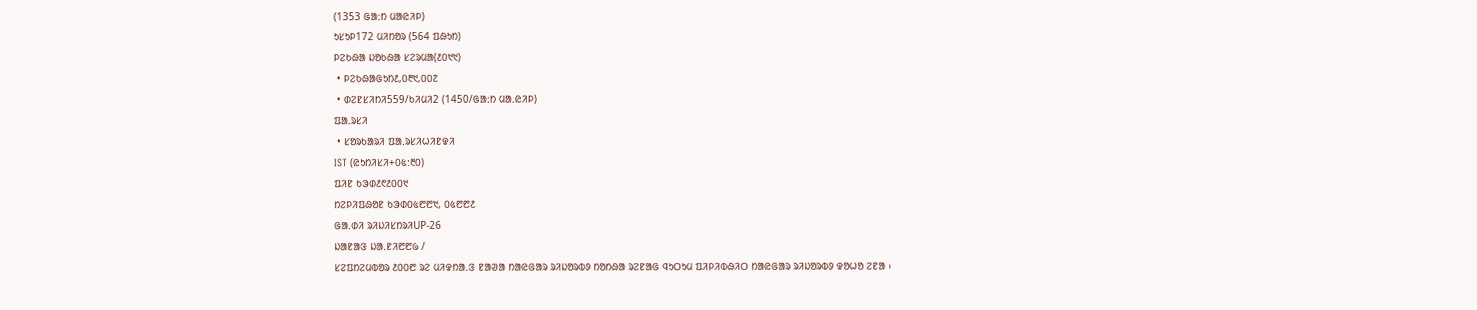(1353 ᱜᱟᱺᱴ ᱢᱟᱭᱤᱞ)
ᱩᱥᱩᱞ172 ᱢᱤᱴᱚᱨ (564 ᱯᱷᱩᱴ)
ᱞᱮᱠᱷᱟ ᱡᱚᱠᱷᱟ ᱥᱮᱨᱢᱟ(᱒᱐᱑᱑)
 • ᱞᱮᱠᱷᱟᱜᱩᱴ᱒,᱐᱓᱑,᱐᱐᱗
 • ᱰᱮᱱᱥᱤᱴᱤ559/ᱠᱤᱢᱤ2 (1450/ᱜᱟᱺᱴ ᱢᱟᱹᱭᱤᱞ)
ᱯᱟᱹᱨᱥᱤ
 • ᱥᱚᱨᱠᱟᱨᱤ ᱯᱟᱹᱨᱥᱤᱦᱤᱱᱫᱤ
IST (ᱭᱩᱴᱤᱥᱤ+᱐᱕:᱓᱐)
ᱯᱤᱱ ᱠᱳᱰ᱒᱖᱒᱐᱐᱑
ᱴᱮᱞᱤᱯᱷᱚᱱ ᱠᱳᱰ᱐᱕᱘᱘᱑, ᱐᱕᱘᱘᱒
ᱜᱟᱹᱰᱤ ᱨᱤᱡᱤᱥᱴᱨᱤUP-26
ᱡᱟᱱᱟᱝ ᱡᱟᱹᱱᱤ᱘᱘᱙ /
ᱥᱮᱯᱴᱮᱢᱵᱚᱨ ᱒᱐᱐᱘ ᱨᱮ ᱢᱤᱫᱴᱟᱹᱝ ᱱᱟᱣᱟ ᱴᱟᱭᱜᱟᱨ ᱨᱤᱡᱚᱨᱵᱽ ᱴᱚᱴᱷᱟ ᱨᱮᱱᱟᱜ ᱧᱩᱛᱩᱢ ᱯᱤᱞᱤᱵᱷᱤᱛ ᱴᱟᱭᱜᱟᱨ ᱨᱤᱡᱚᱨᱵᱽ ᱫᱚᱦᱚ ᱮᱱᱟ ᱾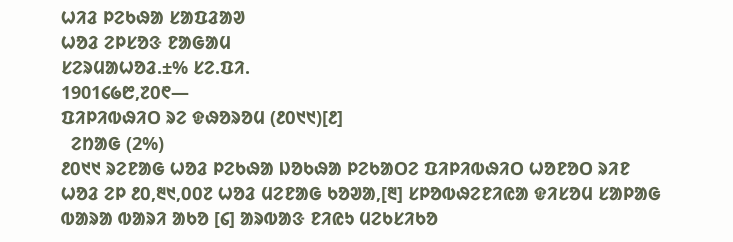ᱦᱤᱲ ᱞᱮᱠᱷᱟ ᱥᱟᱯᱲᱟᱣ
ᱦᱚᱲ ᱮᱞᱥᱚᱝ ᱱᱟᱜᱟᱢ
ᱥᱮᱨᱢᱟᱦᱚᱲ.±% ᱥᱮ.ᱯᱤ.
1901᱔᱙᱘,᱗᱐᱖—
ᱯᱤᱞᱤᱵᱷᱤᱛ ᱨᱮ ᱫᱷᱚᱨᱚᱢ (᱒᱐᱑᱑)[᱒]
  ᱮᱴᱟᱜ (2%)
᱒᱐᱑᱑ ᱨᱮᱱᱟᱜ ᱦᱚᱲ ᱞᱮᱠᱷᱟ ᱡᱚᱠᱷᱟ ᱞᱮᱠᱟᱛᱮ ᱯᱤᱞᱤᱵᱷᱤᱛ ᱦᱚᱱᱚᱛ ᱨᱤᱱ ᱦᱚᱲ ᱮᱞ ᱒᱐,᱓᱑,᱐᱐᱗ ᱦᱚᱲ ᱢᱮᱱᱟᱜ ᱠᱚᱣᱟ,[᱓] ᱥᱞᱚᱵᱷᱮᱱᱤᱭᱟ ᱫᱤᱥᱚᱢ ᱥᱟᱞᱟᱜ ᱵᱟᱨᱟ ᱵᱟᱨᱤ ᱟᱠᱚ [᱔] ᱟᱨᱵᱟᱝ ᱱᱤᱭᱩ ᱢᱮᱠᱥᱤᱠᱚ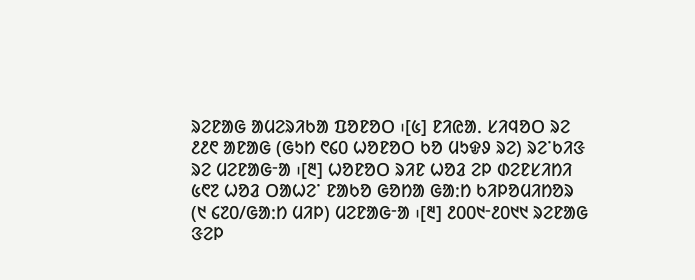ᱨᱮᱱᱟᱜ ᱟᱢᱮᱨᱤᱠᱟ ᱯᱚᱱᱚᱛ ᱾[᱕] ᱱᱤᱭᱟᱹ ᱥᱤᱧᱚᱛ ᱨᱮ ᱒᱒᱖ ᱟᱱᱟᱜ (ᱜᱩᱴ ᱖᱔᱐ ᱦᱚᱱᱚᱛ ᱠᱚ ᱢᱩᱫᱽ ᱨᱮ) ᱨᱮᱸᱠᱤᱝ ᱨᱮ ᱢᱮᱱᱟᱜᱼᱟ ᱾[᱓] ᱦᱚᱱᱚᱛ ᱨᱤᱱ ᱦᱚᱲ ᱮᱞ ᱰᱮᱱᱥᱤᱴᱤ ᱕᱖᱗ ᱦᱚᱲ ᱛᱟᱦᱮᱸ ᱱᱟᱠᱚ ᱜᱚᱴᱟ ᱜᱟᱺᱴ ᱠᱤᱞᱚᱢᱤᱴᱚᱨ (᱑ ᱔᱗᱐/ᱜᱟᱺᱴ ᱢᱤᱞ) ᱢᱮᱱᱟᱜᱼᱟ ᱾[᱓] ᱒᱐᱐᱑ᱼ᱒᱐᱑᱑ ᱨᱮᱱᱟᱜ ᱝᱮᱞ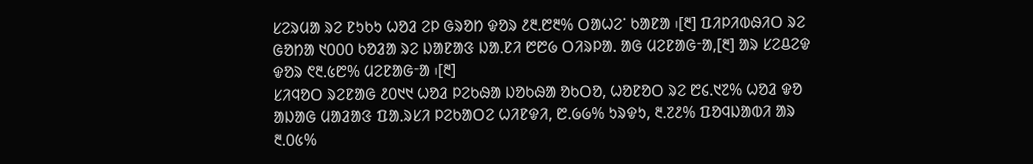ᱥᱮᱨᱢᱟ ᱨᱮ ᱱᱩᱠᱩ ᱦᱚᱲ ᱮᱞ ᱜᱨᱚᱴ ᱫᱚᱨ ᱒᱓.᱘᱓% ᱛᱟᱦᱮᱸ ᱠᱟᱱᱟ ᱾[᱓] ᱯᱤᱞᱤᱵᱷᱤᱛ ᱨᱮ ᱜᱚᱴᱟ ᱑᱐᱐᱐ ᱠᱚᱲᱟ ᱨᱮ ᱡᱟᱱᱟᱝ ᱡᱟᱹᱱᱤ ᱘᱘᱙ ᱛᱤᱨᱞᱟᱹ ᱟᱜ ᱢᱮᱱᱟᱜᱼᱟ,[᱓] ᱟᱨ ᱥᱮᱪᱮᱫ ᱫᱚᱨ ᱖᱓.᱕᱘% ᱢᱮᱱᱟᱜᱼᱟ ᱾[᱓]
ᱥᱤᱧᱚᱛ ᱨᱮᱱᱟᱜ ᱒᱐᱑᱑ ᱦᱚᱲ ᱞᱮᱠᱷᱟ ᱡᱚᱠᱷᱟ ᱚᱠᱛᱚ, ᱦᱚᱱᱚᱛ ᱨᱮ ᱘᱔.᱑᱗% ᱦᱚᱲ ᱫᱚ ᱟᱡᱟᱜ ᱢᱟᱲᱟᱝ ᱯᱟᱹᱨᱥᱤ ᱞᱮᱠᱟᱛᱮ ᱦᱤᱱᱫᱤ, ᱘.᱙᱙% ᱩᱨᱫᱩ, ᱓.᱗᱒% ᱯᱚᱧᱡᱟᱵᱤ ᱟᱨ ᱓.᱐᱕%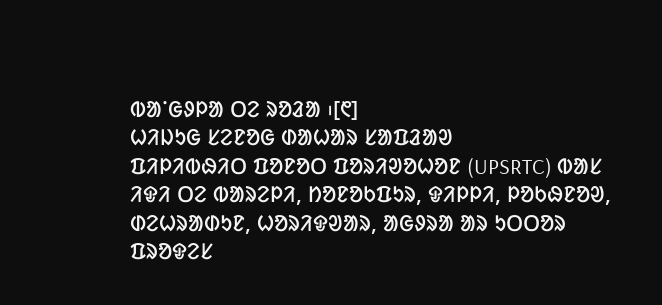ᱵᱟᱸᱜᱽᱞᱟ ᱛᱮ ᱨᱚᱲᱟ ᱾[᱖]
ᱦᱤᱡᱩᱜ ᱥᱮᱱᱚᱜ ᱰᱟᱦᱟᱨ ᱥᱟᱯᱲᱟᱣ
ᱯᱤᱞᱤᱵᱷᱤᱛ ᱯᱚᱱᱚᱛ ᱯᱚᱨᱤᱣᱚᱦᱚᱱ (UPSRTC) ᱵᱟᱥ ᱤᱫᱤ ᱛᱮ ᱵᱟᱨᱮᱞᱤ, ᱴᱚᱱᱚᱠᱯᱩᱨ, ᱫᱤᱞᱞᱤ, ᱞᱚᱠᱷᱱᱚᱣ, ᱰᱮᱦᱨᱟᱰᱩᱱ, ᱦᱚᱨᱤᱫᱣᱟᱨ, ᱟᱜᱽᱨᱟ ᱟᱨ ᱩᱛᱛᱚᱨ ᱯᱨᱚᱫᱮᱥ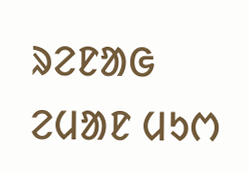ᱨᱮᱱᱟᱜ ᱮᱢᱟᱱ ᱢᱩᱬ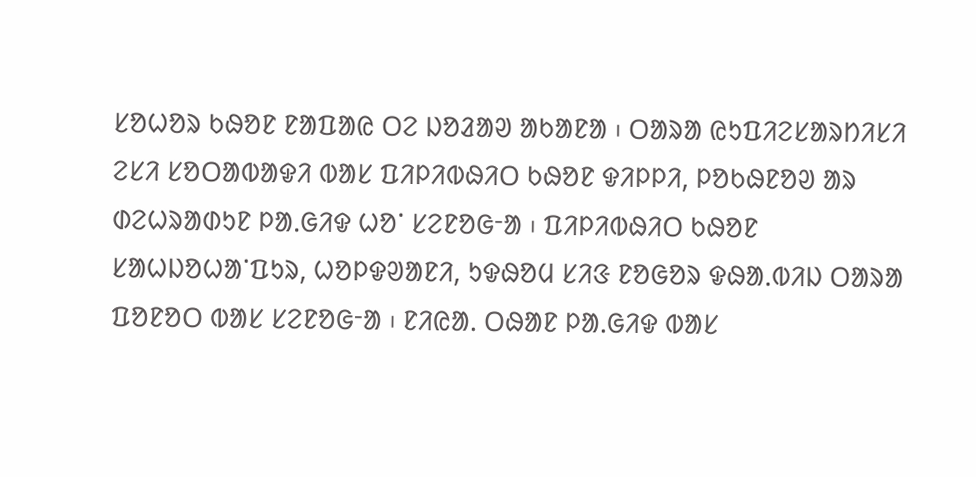ᱥᱚᱦᱚᱨ ᱠᱷᱚᱱ ᱱᱟᱯᱟᱭ ᱛᱮ ᱡᱚᱲᱟᱣ ᱟᱠᱟᱱᱟ ᱾ ᱛᱟᱨᱟ ᱭᱩᱯᱤᱮᱥᱟᱨᱴᱤᱥᱤ ᱮᱥᱤ ᱥᱚᱛᱟᱵᱟᱫᱤ ᱵᱟᱥ ᱯᱤᱞᱤᱵᱷᱤᱛ ᱠᱷᱚᱱ ᱫᱤᱞᱞᱤ, ᱞᱚᱠᱷᱱᱚᱣ ᱟᱨ ᱰᱮᱦᱨᱟᱰᱩᱱ ᱞᱟᱹᱜᱤᱫ ᱦᱚᱸ ᱥᱮᱱᱚᱜᱼᱟ ᱾ ᱯᱤᱞᱤᱵᱷᱤᱛ ᱠᱷᱚᱱ ᱥᱟᱦᱡᱚᱦᱟᱸᱯᱩᱨ, ᱦᱚᱞᱫᱣᱟᱱᱤ, ᱩᱫᱷᱚᱢ ᱥᱤᱝ ᱱᱚᱜᱚᱨ ᱫᱷᱟᱹᱵᱤᱡ ᱛᱟᱨᱟ ᱯᱚᱱᱚᱛ ᱵᱟᱥ ᱥᱮᱱᱚᱜᱼᱟ ᱾ ᱱᱤᱭᱟᱹ ᱛᱷᱟᱱ ᱞᱟᱹᱜᱤᱫ ᱵᱟᱥ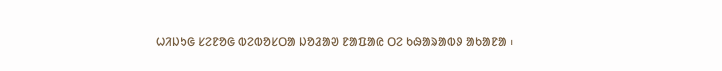ᱦᱤᱡᱩᱜ ᱥᱮᱱᱚᱜ ᱵᱮᱵᱚᱥᱛᱟ ᱡᱚᱲᱟᱣ ᱱᱟᱯᱟᱭ ᱛᱮ ᱠᱷᱟᱨᱟᱵᱽ ᱟᱠᱟᱱᱟ ᱾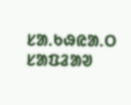ᱥᱟᱹᱠᱷᱭᱟᱹᱛ ᱥᱟᱯᱲᱟᱣ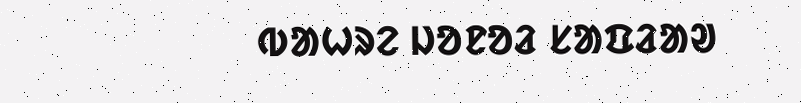ᱵᱟᱦᱨᱮ ᱡᱚᱱᱚᱲ ᱥᱟᱯᱲᱟᱣ